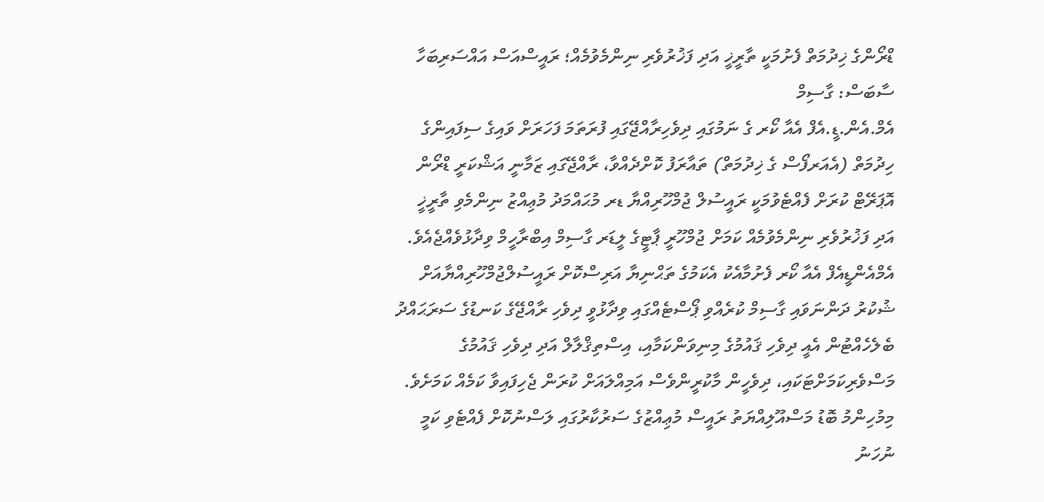ޑްރޯންގެ ޚިދުމަތް ފެށުމަކީ ތާރީޚީ އަދި ފަޚުރުވެރި ނިންމެވުމެއް؛ ރައީސްއަސް އައްސަރިބަހާ ސާބަސް: ގާސިމް
އެމް.އެން.ޑީ.އެފް އެއާ ކޯރ ގެ ނަމުގައި ދިވެހިރާއްޖޭގައި ފުރަތަމަ ފަހަރަށް ވައިގެ ސިފައިންގެ ހިދުމަތް (އެއަރފޯސް ގެ ޚިދުމަތް) ތައާރަފު ކޮށްދެއްވާ، ރާއްޖޭގައި ޒަމާނީ އަޝްކަރީ ޑްރޯން އޮޕަރޭޓް ކުރަށް ފެއްޓެވުމަކީ ރައީސުލް ޖުމްހޫރިއްޔާ ޑރ މުޙައްމަދު މުޢިއްޒު ނިންމެވި ތާރީޚީ އަދި ފަޚުރުވެރި ނިންމެވުމެއް ކަމަށް ޖުމްހޫރީ ޕާޓީގެ ލީޑަރ ގާސިމް އިބްރާހީމް ވިދާޅުވެއްޖެއެވެ.
އެމްއެންޑީއެފް އެއާ ކޯރ ފެށުމާއެކު އެކަމުގެ ތަޙްނިޔާ އަރިސްކޮށް ރައީސުލްޖުމްހޫރިއްޔާއަށް ޝުކުރު ދަންނަވައި ގާސިމް ކުރެއްވި ޕޯސްޓެއްގައި ވިދާޅުވީ ދިވެހި ރާއްޖޭގެ ކަނޑުގެ ސަރަޙައްދު ބެލެހެއްޓުން އެއީ ދިވެހި ޤައުމުގެ މިނިވަންކަމާއި، އިސްތިޤްލާލް އަދި ދިވެހި ޤައުމުގެ މަސްވެރިކަމަށްޓަކައި، ދިވެހީން މާކުރީންވެސް އަމިއްލައަށް ކުރަން ޖެހިފައިވާ ކަމެއް ކަމަށެވެ.
މިމުހިންމު ބޮޑު މަސްއޫލިއްޔަތު ރައީސް މުޢިއްޒުގެ ސަރުކާރުގައި ލަސްނުކޮށް ފެއްޓެވި ކަމީ ނުހަނު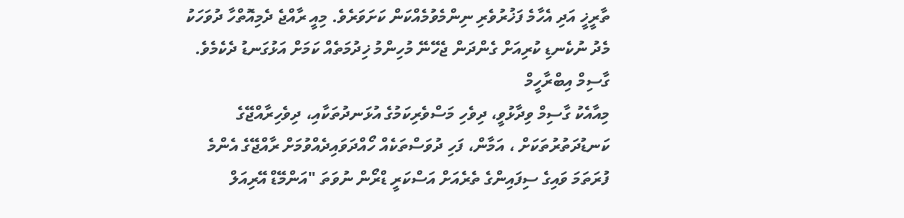ތާރީޚީ އަދި އެހާމެ ފަޚުރުވެރި ނިންމެވުމެއްކަން ކަށަވަރެވެ. މިއީ ރާއްޖެ ދެމިއޮތްހާ ދުވަހަކު މެދު ނުކެނޑި ކުރިއަށް ގެންދަން ޖެހޭނޭ މުހިންމު ޚިދުމަތެއް ކަމަށް އަޅުގަނޑު ދެކެމެވެ.
ގާސިމް އިބްރާހީމް
މިއާއެކު ގާސިމް ވިދާޅުވީ، ދިވެހި މަސްވެރިކަމުގެ އުޅަނދުތަކާއި، ދިވެހިރާއްޖޭގެ ކަނޑުދަތުރުތަކަށް ، އަމާން، ފަހި ދުވަސްތަކެއް ހޯއްދަވައިދެއްވުމަށް ރާއްޖޭގެ އެންމެ ފުރަތަމަ ވައިގެ ސިފައިންގެ ތެރެއަށް އަސްކަރީ ޑްރޯން ނުވަތަ "އަންމޭޑް އޭރިއަލް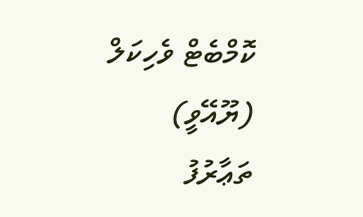ކޮމްބެޓް ވެހިކަލް (ޔޫއޭވީ) ތަޢާރުފު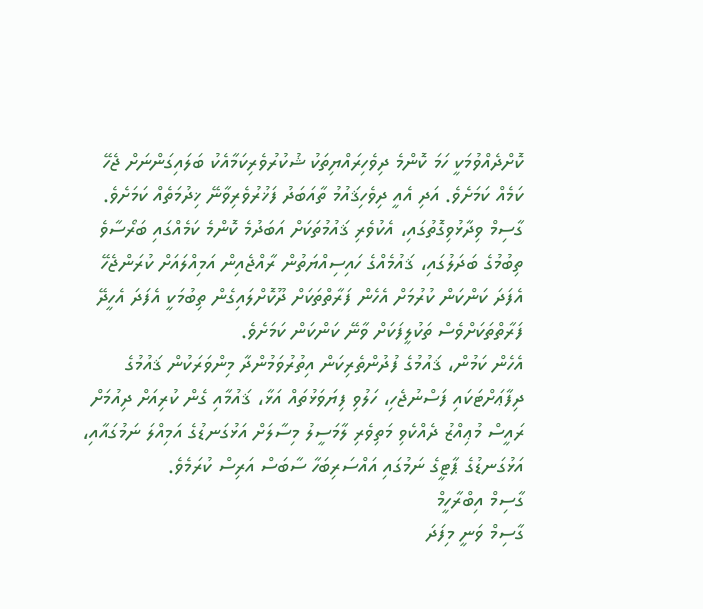ކޮށްދެއްވުމަކީ ހަމަ ކޮންމެ ދިވެހިރައްޔިތަކު ޝުކުރުވެރިކަމާއެކު ބަލައިގަންނަށް ޖެހޭ ކަމެއް ކަމަށެވެ. އަދި އެއީ ދިވެހިޤައުމު ތާއަބަދު ފަޚުރުވެރިވާނޭ ޚިދުމަތެއް ކަމަށެވެ.
ގާސިމް ވިދާޅުވިގޮތުގައި، އެކުވެރި ޤައުމުތަކަށް އަބަދުމެ ކޮންމެ ކަމެއްގައި ބަރޯސާވެ ތިބުމުގެ ބަދަލުގައި، ޤައުމެއްގެ ހައިސިއްޔަތުން ރާއްޖެއިން އަމިއްލައަށް ކުރަންޖެހޭ އެފަދަ ކަންކަން ކުރުމަށް އެހެން ފަރާތްތަކަށް ދޫކޮށްލައިގެން ތިބުމަކީ އެފަދަ އެހީދޭ ފަރާތްތަކަށްވެސް ތަކުލީފަކަށް ވާނޭ ކަންކަން ކަމަށެވެ.
އެހެން ކަމުން، ޤައުމުގެ ފުދުންތެރިކަން އިތުރުވަމުންދާ މިންވަރަކުން ޤައުމުގެ ދިފާޢަށްޓަކައި ފަސްނުޖެހި، ހަލުވި ފިޔަވަޅުތައް އަޅާ، ޤައުމާއި ގެން ކުރިއަށް ދިއުމަށް ރައީސް މުޢިއްޒު ދެއްކެވި މަތިވެރި ލާމަސީލު މިސާލަށް އަޅުގަނޑުގެ އަމިއްލަ ނަމުގައާއި، އަޅުގަނޑުގެ ޕާޓީގެ ނަމުގައި އައްސަރިބަހާ ސާބަސް އަރިސް ކުރަމެވެ.
ގާސިމް އިބްރާހީމް
ގާސިމް ވަނީ މިފަދަ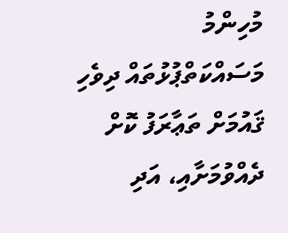މުހިންމު މަސައްކަތްޕުޅުތައް ދިވެހި ޤައުމަށް ތަޢާރަފު ކޮށް ދެއްވުމަށާއި، އަދި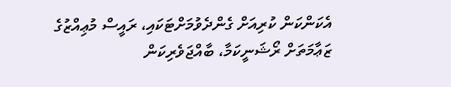އެކަންކަން ކުރިއަށް ގެންދެވުމަށްޓަކައި، ރައީސް މުޢިއްޒުގެ ޒަޢާމަތަށް ރޯޝަނީކަމާ، ބާއްޖަވެރިކަން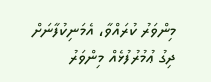މިންވަރު ކުރައްވާ، އެމަނިކުފާނަށް ދިގު ޢުމުރުފުޅެއް މިންވަރު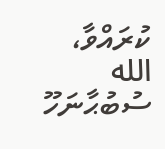ކުރައްވާ، الله ސުބުޙާނަހޫ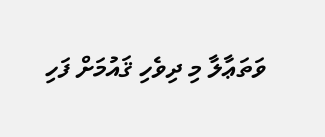ވަތަޢާލާ މި ދިވެހި ޤައުމަށް ފަހި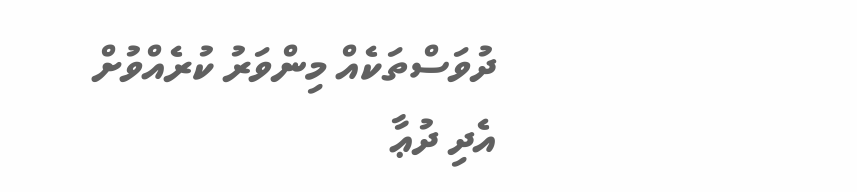ދުވަސްތަކެއް މިންވަރު ކުރެއްވުށް އެދި ދުޢާ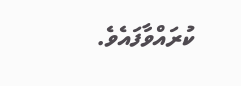ކުރައްވާފައެވެ.